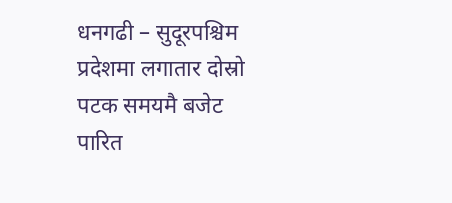धनगढी – सुदूरपश्चिम प्रदेशमा लगातार दोस्रो पटक समयमै बजेट पारित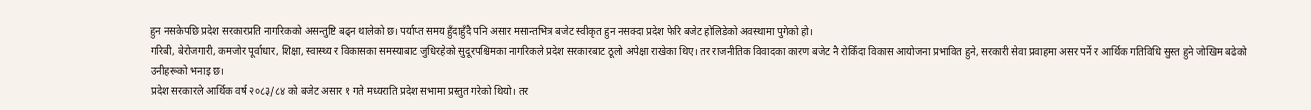हुन नसकेपछि प्रदेश सरकारप्रति नागरिकको असन्तुष्टि बढ्न थालेको छ। पर्याप्त समय हुँदाहुँदै पनि असार मसान्तभित्र बजेट स्वीकृत हुन नसक्दा प्रदेश फेरि बजेट होलिडेको अवस्थामा पुगेको हो।
गरिबी, बेरोजगारी, कमजोर पूर्वाधार, शिक्षा, स्वास्थ्य र विकासका समस्याबाट जुधिरहेको सुदूरपश्चिमका नागरिकले प्रदेश सरकारबाट ठूलो अपेक्षा राखेका थिए। तर राजनीतिक विवादका कारण बजेट नै रोकिँदा विकास आयोजना प्रभावित हुने, सरकारी सेवा प्रवाहमा असर पर्ने र आर्थिक गतिविधि सुस्त हुने जोखिम बढेको उनीहरूको भनाइ छ।
प्रदेश सरकारले आर्थिक वर्ष २०८३/८४ को बजेट असार १ गते मध्यराति प्रदेश सभामा प्रस्तुत गरेको थियो। तर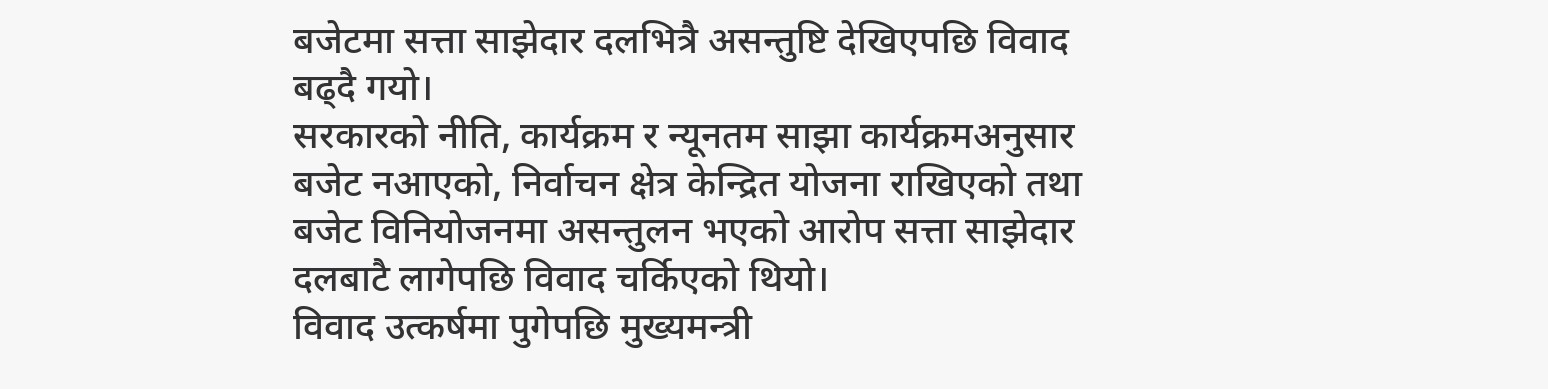बजेटमा सत्ता साझेदार दलभित्रै असन्तुष्टि देखिएपछि विवाद बढ्दै गयो।
सरकारको नीति, कार्यक्रम र न्यूनतम साझा कार्यक्रमअनुसार बजेट नआएको, निर्वाचन क्षेत्र केन्द्रित योजना राखिएको तथा बजेट विनियोजनमा असन्तुलन भएको आरोप सत्ता साझेदार दलबाटै लागेपछि विवाद चर्किएको थियो।
विवाद उत्कर्षमा पुगेपछि मुख्यमन्त्री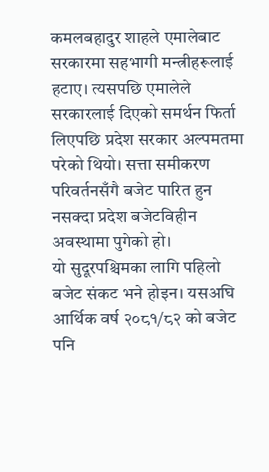कमलबहादुर शाहले एमालेबाट सरकारमा सहभागी मन्त्रीहरूलाई हटाए। त्यसपछि एमालेले सरकारलाई दिएको समर्थन फिर्ता लिएपछि प्रदेश सरकार अल्पमतमा परेको थियो। सत्ता समीकरण परिवर्तनसँगै बजेट पारित हुन नसक्दा प्रदेश बजेटविहीन अवस्थामा पुगेको हो।
यो सुदूरपश्चिमका लागि पहिलो बजेट संकट भने होइन। यसअघि आर्थिक वर्ष २०८१/८२ को बजेट पनि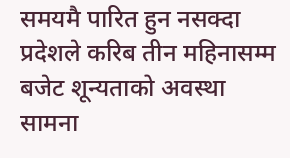समयमै पारित हुन नसक्दा प्रदेशले करिब तीन महिनासम्म बजेट शून्यताको अवस्था सामना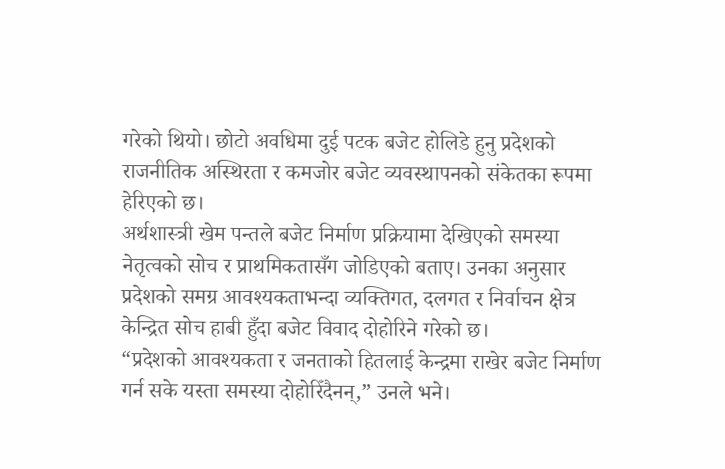गरेको थियो। छोटो अवधिमा दुई पटक बजेट होलिडे हुनु प्रदेशको राजनीतिक अस्थिरता र कमजोर बजेट व्यवस्थापनको संकेतका रूपमा हेरिएको छ।
अर्थशास्त्री खेम पन्तले बजेट निर्माण प्रक्रियामा देखिएको समस्या नेतृत्वको सोच र प्राथमिकतासँग जोडिएको बताए। उनका अनुसार प्रदेशको समग्र आवश्यकताभन्दा व्यक्तिगत, दलगत र निर्वाचन क्षेत्र केन्द्रित सोच हाबी हुँदा बजेट विवाद दोहोरिने गरेको छ।
“प्रदेशको आवश्यकता र जनताको हितलाई केन्द्रमा राखेर बजेट निर्माण गर्न सके यस्ता समस्या दोहोरिँदैनन्,” उनले भने।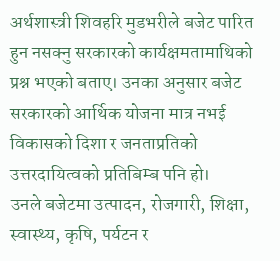अर्थशास्त्री शिवहरि मुडभरीले बजेट पारित हुन नसक्नु सरकारको कार्यक्षमतामाथिको प्रश्न भएको बताए। उनका अनुसार बजेट सरकारको आर्थिक योजना मात्र नभई विकासको दिशा र जनताप्रतिको उत्तरदायित्वको प्रतिबिम्ब पनि हो।
उनले बजेटमा उत्पादन, रोजगारी, शिक्षा, स्वास्थ्य, कृषि, पर्यटन र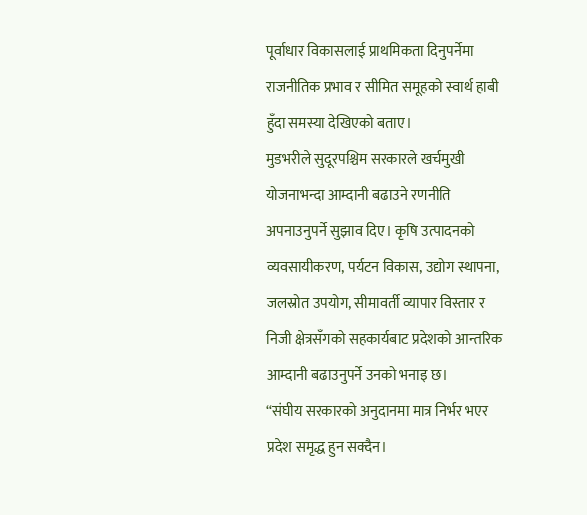पूर्वाधार विकासलाई प्राथमिकता दिनुपर्नेमा राजनीतिक प्रभाव र सीमित समूहको स्वार्थ हाबी हुँदा समस्या देखिएको बताए।
मुडभरीले सुदूरपश्चिम सरकारले खर्चमुखी योजनाभन्दा आम्दानी बढाउने रणनीति अपनाउनुपर्ने सुझाव दिए। कृषि उत्पादनको व्यवसायीकरण, पर्यटन विकास, उद्योग स्थापना, जलस्रोत उपयोग, सीमावर्ती व्यापार विस्तार र निजी क्षेत्रसँगको सहकार्यबाट प्रदेशको आन्तरिक आम्दानी बढाउनुपर्ने उनको भनाइ छ।
“संघीय सरकारको अनुदानमा मात्र निर्भर भएर प्रदेश समृद्ध हुन सक्दैन।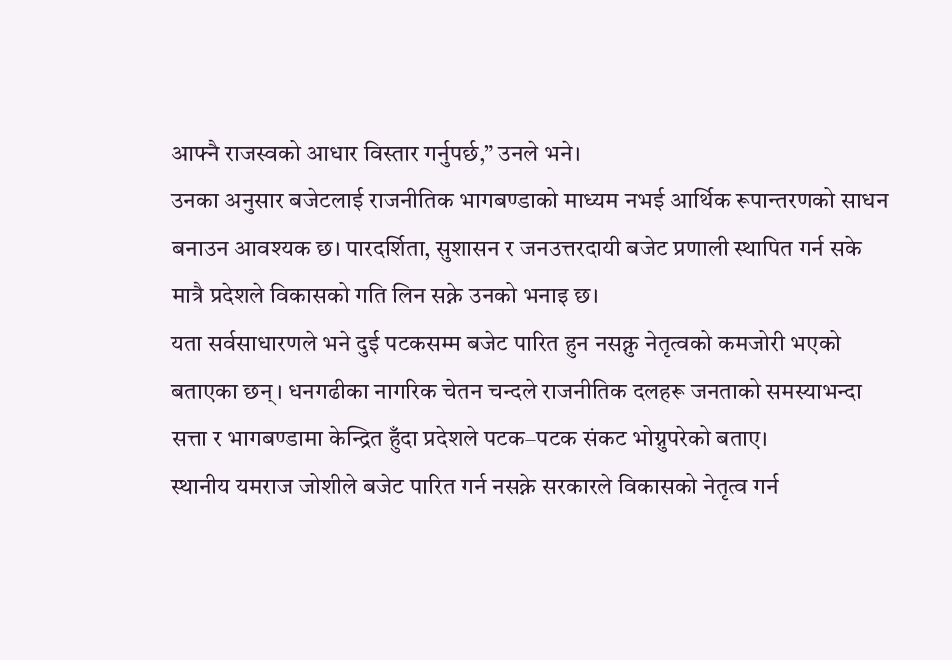आफ्नै राजस्वको आधार विस्तार गर्नुपर्छ,” उनले भने।
उनका अनुसार बजेटलाई राजनीतिक भागबण्डाको माध्यम नभई आर्थिक रूपान्तरणको साधन बनाउन आवश्यक छ। पारदर्शिता, सुशासन र जनउत्तरदायी बजेट प्रणाली स्थापित गर्न सके मात्रै प्रदेशले विकासको गति लिन सक्ने उनको भनाइ छ।
यता सर्वसाधारणले भने दुई पटकसम्म बजेट पारित हुन नसक्नु नेतृत्वको कमजोरी भएको बताएका छन्। धनगढीका नागरिक चेतन चन्दले राजनीतिक दलहरू जनताको समस्याभन्दा सत्ता र भागबण्डामा केन्द्रित हुँदा प्रदेशले पटक–पटक संकट भोग्नुपरेको बताए।
स्थानीय यमराज जोशीले बजेट पारित गर्न नसक्ने सरकारले विकासको नेतृत्व गर्न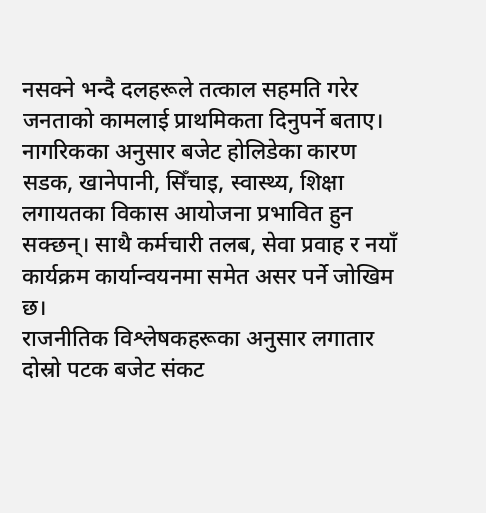नसक्ने भन्दै दलहरूले तत्काल सहमति गरेर जनताको कामलाई प्राथमिकता दिनुपर्ने बताए।
नागरिकका अनुसार बजेट होलिडेका कारण सडक, खानेपानी, सिँचाइ, स्वास्थ्य, शिक्षा लगायतका विकास आयोजना प्रभावित हुन सक्छन्। साथै कर्मचारी तलब, सेवा प्रवाह र नयाँ कार्यक्रम कार्यान्वयनमा समेत असर पर्ने जोखिम छ।
राजनीतिक विश्लेषकहरूका अनुसार लगातार दोस्रो पटक बजेट संकट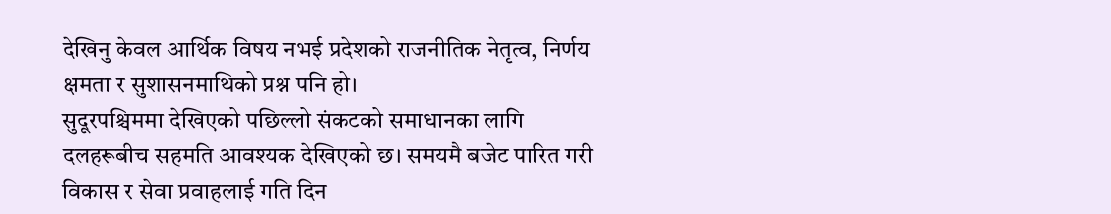देखिनु केवल आर्थिक विषय नभई प्रदेशको राजनीतिक नेतृत्व, निर्णय क्षमता र सुशासनमाथिको प्रश्न पनि हो।
सुदूरपश्चिममा देखिएको पछिल्लो संकटको समाधानका लागि दलहरूबीच सहमति आवश्यक देखिएको छ। समयमै बजेट पारित गरी विकास र सेवा प्रवाहलाई गति दिन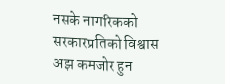नसके नागरिकको सरकारप्रतिको विश्वास अझ कमजोर हुन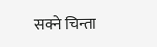सक्ने चिन्ता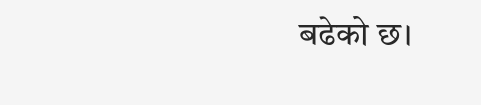बढेको छ।